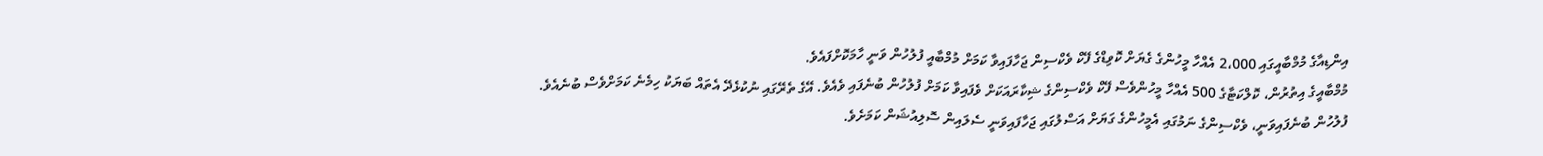އިންޑިއާގެ މުމްބާއީގައި 2،000 އެއްހާ މީހުންގެ ގެޔަށް ކޮވިޑްގެ ފޭކް ވެކްސިން ޖަހާފައިވާ ކަމަށް މުމްބާއީ ފުލުހުން ވަނީ ހާމަކޮށްފައެވެ.
މުމްބާއީގެ އިތުރުން، ކޮލްކަޓާގެ 500 އެއްހާ މީހުންވެސް ފޭކް ވެކްސިންގެ ޝިކާރައަކަށް ވެފައިވާ ކަމަށް ފުލުހުން ބުނެފައި ވެއެވެ. އޭގެ ތެރޭގައި ނުކުޅެދޭ އެތައް ބަޔަކު ހިމެނެ ކަމަށްވެސް ބުނެއެވެ.
ފުލުހުން ބުނެފައިވަނީ، ވެކްސިންގެ ނަމުގައި އެމީހުންގެ ގަޔަށް އަސްލުގައި ޖަހާފައިވަނީ ސެލައިން ސޮލިއުޝަން ކަމަށެވެ.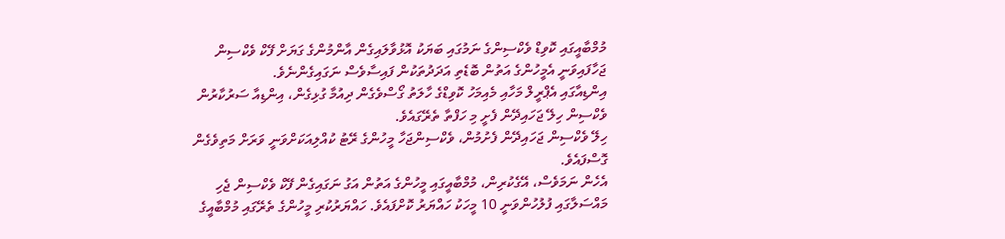މުމްބާއީގައި ކޮވިޑް ވެކްސިންގެ ނަމުގައި ބަޔަކު އޮޅުވާލައިގެން އާންމުންގެ ގަޔަށް ފޭކް ވެކްސިން ޖަހާފައިވަނީ އެމީހުންގެ އަތުން ބޮޑެތި އަދަދުތަކުން ފައިސާވެސް ނަގައިގެންނެވެ.
އިންޑިއާގައި އެޕްރީލް މަހާއި މެއިމަހު ކޮވިޑްގެ ހާލަތު ގޯސްވެގެން ދިއުމާ ގުޅިގެން، އިންޑިއާ ސަރުކާރުން ވެކްސިން ހިލޭ ޖަހައިދޭން ފެށީ މި ހަފްތާ ތެރޭގައެވެ.
ހިލޭ ވެކްސިން ޖަހައިދޭން ފެށުމުން، ވެކްސިންޖަހާ މީހުންގެ ރޭޓު ކުއްލިއަކަށްވަނީ ވަރަށް މަތިވެގެން ގޮސްފައެވެ.
އެހެން ނަމަވެސް، އޭގެކުރިން، މުމްބާއީގައި މީހުންގެ އަތުން އަގު ނަގައިގެން ފޭކް ވެކްސިން ޖެހި މައްސަލާގައި ފުލުހުންވަނީ 10 މީހަކު ހައްޔަރު ކޮށްފައެވެ. ހައްޔަރުކުރި މީހުންގެ ތެރޭގައި މުމްބާއީގެ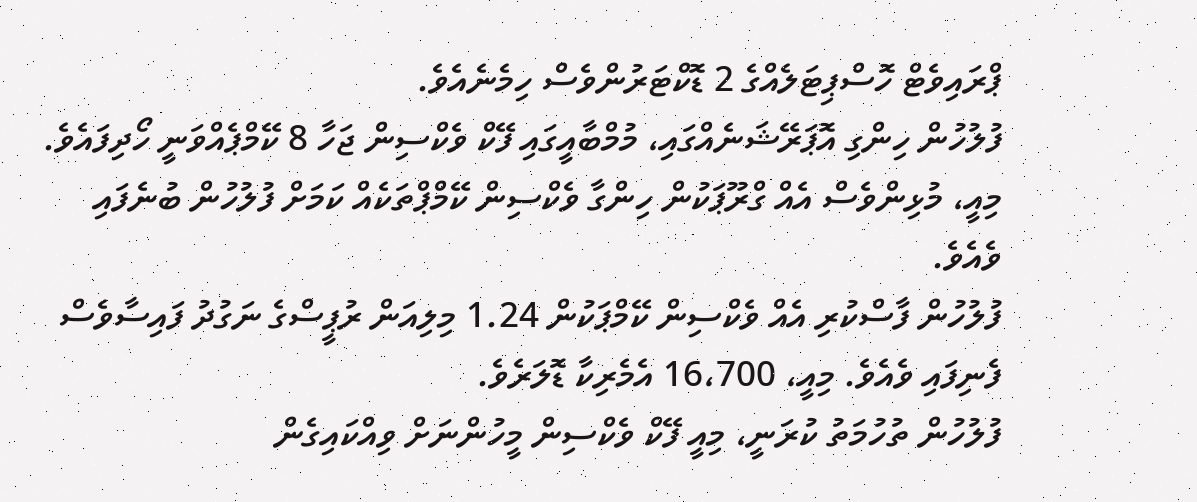ޕްރައިވެޓް ހޮސްޕިޓަލެއްގެ 2 ޑޮކްޓަރުންވެސް ހިމެނެއެވެ.
ފުލުހުން ހިންގި އޮޕަރޭޝަނެއްގައި، މުމްބާއީގައި ފޭކް ވެކްސިން ޖަހާ 8 ކޭމްޕެއްވަނީ ހޯދިފައެވެ. މިއީ، މުޅިންވެސް އެއް ގްރޫޕަކުން ހިންގާ ވެކްސިން ކޭމްޕްތަކެއް ކަމަށް ފުލުހުން ބުނެފައި ވެއެވެ.
ފުލުހުން ފާސްކުރި އެއް ވެކްސިން ކޭމްޕަކުން 1.24 މިލިއަން ރުޕީސްގެ ނަގުދު ފައިސާވެސް ފެނިފައި ވެއެވެ. މިއީ، 16،700 އެމެރިކާ ޑޮލަރެވެ.
ފުލުހުން ތުހުމަތު ކުރަނީ، މިއީ ފޭކް ވެކްސިން މީހުންނަށް ވިއްކައިގެން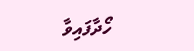ހޯދާފައިވާ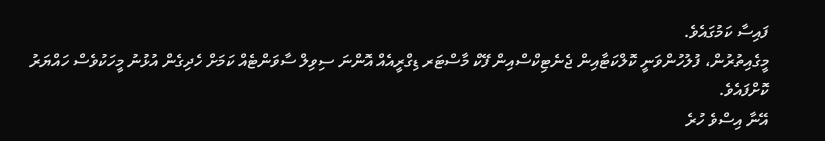ފައިސާ ކަމުގައެވެ.
މީގެއިތުރުން، ފުލުހުންވަނީ ކޮލްކަޓާއިން ޖެނެޓިކްސްއިން ފޭކް މާސްޓަރ ޑިގްރީއެއް އޮންނަ ސިވިލް ސާވަންޓެއް ކަމަށް ހެދިގެން އުޅުނު މީހަކުވެސް ހައްޔަރު ކޮށްފައެވެ.
އޭނާ އިސްވެ ހުރެ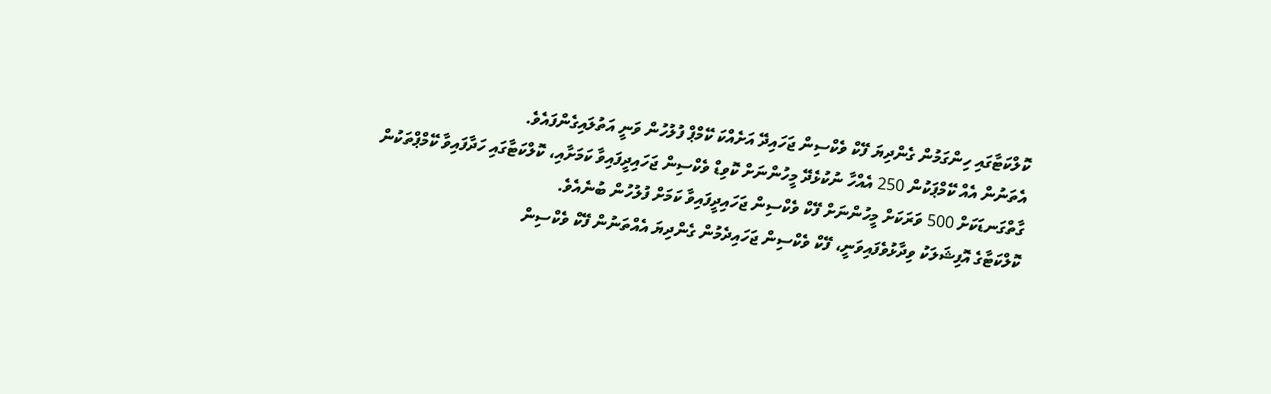ކޮލްކަޓާގައި ހިންގަމުން ގެންދިޔަ ފޭކް ވެކްސިން ޖަހައިދޭ އަށެއްކަ ކޭމްޕް ފުލުހުން ވަނީ އަތުލައިގެންފައެވެ.
އެތަނުން އެއް ކޭމްޕަކުން 250 އެއްހާ ނުކުޅެދޭ މީހުންނަށް ކޮވިޑް ވެކްސިން ޖަހައިދީފައިވާ ކަމަށާއި، ކޮލްކަޓާގައި ހަދާފައިވާ ކޭމްޕްތަކުން ގާތްގަނޑަކަށް 500 ވަރަކަށް މީހުންނަށް ފޭކް ވެކްސިން ޖަހައިދީފައިވާ ކަމަށް ފުލުހުން ބުނެއެވެ.
ކޮލްކަޓާގެ އޮފިޝަލަކު ވިދާޅުވެފައިވަނީ، ފޭކް ވެކްސިން ޖަހައިދެމުން ގެންދިޔަ އެއްތަނުން ފޭކް ވެކްސިން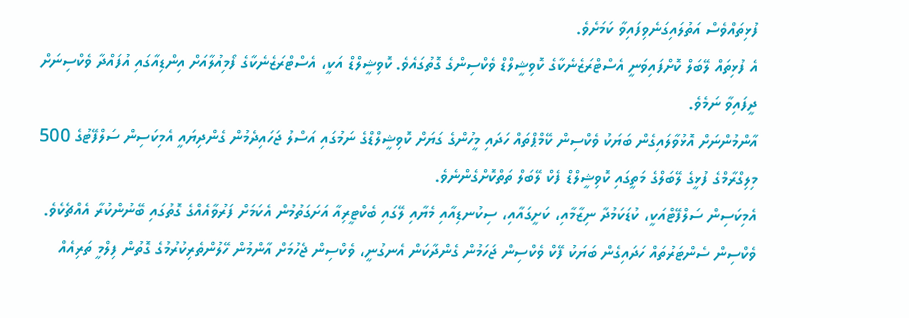ފުޅިތައްވެސް އަތުލައިގަނެވިފައިވާ ކަމަށެވެ.
އެ ފުޅިތައް ލޭބަލް ކޮށްފައިވަނީ އެސްޓްރަޒެނެކާގެ ކޮވިޝީލްޑް ވެކްސިންގެ ގޮތުގައެވެ. ކޮވިޝީލްޑް އަކީ، އެސްޓްރަޒެނެކާގެ ފޯމިއުލާއަށް އިންޑިއާގައި އުފައްދާ ވެކްސިނަށް ދީފައިވާ ނަމެވެ.
އާންމުންނަށް އޮޅުވާލައިގެން ބަޔަކު ވެކްސިން ކޭމްޕްތައް ހަދައި މީހުންގެ ގަޔަށް ކޮވިޝީލްޑްގެ ނަމުގައި އަސްލު ޖަހައިދެމުން ގެންދިޔައީ އެމިކަސިން ސަލްފޭޓުގެ 500 މިލިގްރާމްގެ ފުޅީގެ ލޭބަލްގެ މަތީގައި ކޮވިޝީލްޑް ފެކް ލޭބަލް ތަތްކޮށްގެންނެވެ.
އެމިކަސިން ސަލްފޭޓްއަކީ، ކުޑަކަމުދާ ނިޒާމާއި، ކަށީގައާއި، ސިކުނޑިއާއި މެޔާއި ލޭގައި ބެކްޓީރިއާ އަށަގަތުމުން އެކަމަށް ފަރުވާއެއްގެ ގޮތުގައި ބޭނުންކުރާ އެއްޗެކެވެ.
ވެކްސިން ސެންޓަރުތައް ހަދައިގެން ބަޔަކު ފޭކް ވެކްސިން ޖަހަމުން ގެންދާކަން އެނގުނީ، ވެކްސިން ޖެހުމަށް އާންމުން ހޭލުންތެރިކުރުމުގެ ގޮތުން ފިލްމީ ތަރިއެއް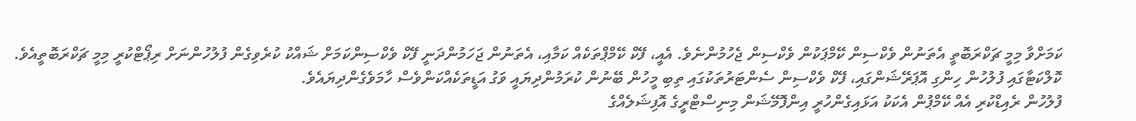ކަމަށްވާ މިމީ ޗަކްރަބޮތީ އެތަނުން ވެކްސިން ކޭމްޕަކުން ވެކްސިން ޖެހުމުންނެވެ. އެއީ، ފޭކް ކޭމްޕްތަކެއް ކަމާއި، އެތަނުން ޖަހަމުންދަނީ ފޭކް ވެކްސިންކަމަށް ޝައްކު ކުރެވިގެން ފުލުހުންނަށް ރިޕޯޓްކުރީ މިމީ ޗަކްރަބޮތީއެވެ.
ކޮލްކަޓާގައި ފުލުހުން ހިންގި އޮޕަރޭޝަންގައި، ފޭކް ވެކްސިން ސެންޓަރުތަކުގައި ތިބި މީހުން ބޭނުން ކުރަމުންދިޔައީ ވަގު އަޑީތަކެއްކަންވެސް ހާމަވެގެންދިޔައެވެ.
ފުލުހުން ރެއިޑްކުރި އެއް ކޭމްޕުން އެކަކު އަޅައިގެންހުރީ އިންފޮމޭޝަން މިނިސްޓްރީގެ އޮފިޝަލެއްގެ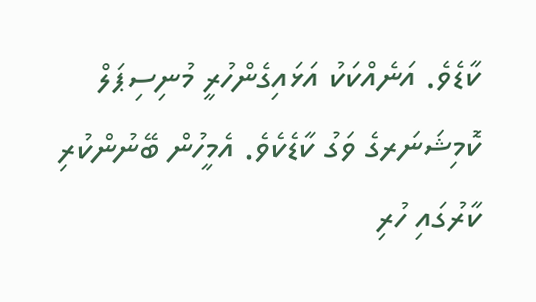ކާޑެވެ. އަނެއްކަކު އަޅައިގެންހުރީ މުނިސިޕަލް ކޮމިޝަނަރގެ ވަގު ކާޑެކެވެ. އެމީހުން ބޭނުންކުރި ކާރުގައި ހުރި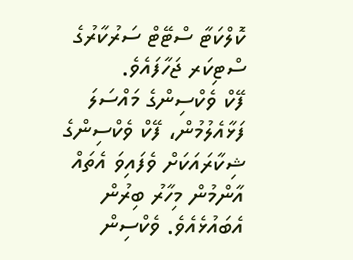ކޮލްކަޓާ ސްޓޭޓް ސަރުކާރުގެ ސްޓިކަރ ޖަހާފައެވެ.
ފޭކް ވެކްސިންގެ މައްސަލަ ފަޅާއެލުމުން، ފޭކް ވެކްސިންގެ ޝިކާރައަކަށް ވެފައިވަ އެތައް އާންމުން މިހާރު ބިރުން އެބައުޅެއެވެ. ވެކްސިން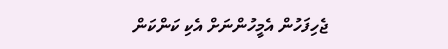ޖެހިފަހުން އެމީހުންނަށް އެކި ކަންކަން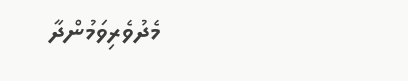މެދުވެރިވަމުންދާ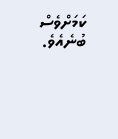ކަމަށްވެސް ބުނެއެވެ.